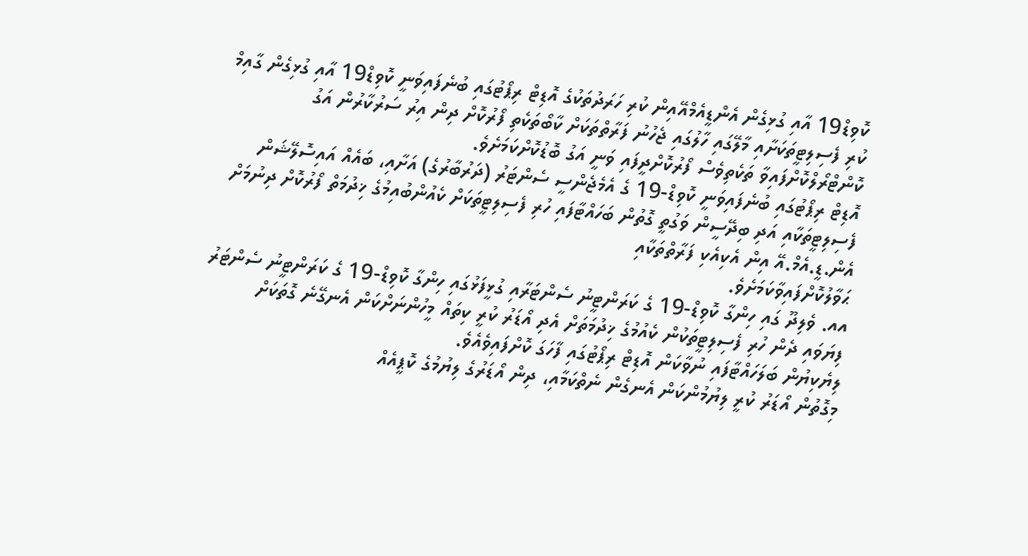ކޮވިޑް19 އާއި ގުޅިގެން އެންޑީއެމްއޭއިން ކުރި ހަރަދުތަކުގެ އޮޑިޓް ރިޕޯޓުގައި ބުނެފައިވަނީ ކޮވިޑް19 އާއި ގުޅިގެން ގާއިމް ކުރި ފެސިލިޓީތަކަށާއި މާލޭގައި ހާލުގައި ޖެހުނު ފަރާތްތަކަށް ކާބޯތަކެތި ފޯރުކޮށް ދިން އިރު ސަރުކާރުން އަގު ކޮންޓްރޯލްކޮށްފައިވާ ތަކެތިވެސް ފޯރުކޮށްދީފައި ވަނީ އަގު ބޮޑުކޮށްކަމަށެވެ.
އޮޑިޓް ރިޕޯޓުގައި ބުނެފައިވަނީ ކޮވިޑް-19 ގެ އެމެޖެންސީ ސެންޓަރު (ދަރުބާރުގެ) އަށާއި، ބައެއް އައިސޮލޭޝަން ފެސިލިޓީތަކާއި އަދި ބިދޭސީން ވަގުތީ ގޮތުން ބަހައްޓާފައި ހުރި ފެސިލިޓީތަކަށް ކެއުންބުއިމުގެ ޚިދުމަތް ފޯރުކޮށް ދިނުމަށް އެން.ޑީ.އެމް.އޭ އިން އެކިއެކި ފަރާތްތަކާއި
ޙަވާލުކޮށްފައިވާކަމަށެވެ.
އއ. ވެލިދޫ ގައި ހިންގާ ކޮވިޑް-19 ގެ ކަރަންޓީނު ސެންޓަރާއި ގުޅީފަޅުގައި ހިންގާ ކޮވިޑް-19 ގެ ކަރަންޓީނު ސެންޓަރު ފިޔަވައި ދެން ހުރި ފެސިލިޓީތަކުން ކެއުމުގެ ޚިދުމަތަށް އެދި އޯޑަރު ކުރީ ކިތައް މީހުންނަށްކަން އެނގޭނެ ގޮތަކަށް ލިޔެކިޔުން ބަލަހައްޓާފައި ނުވާކަން އޮޑިޓް ރިޕޯޓުގައި ފާހަގަ ކޮށްފައިވެއެވެ.
މިގޮތުން އޯޑަރު ކުރީ ލިޔުމުންކަން އެނގެން ނެތްކަމާއި، ދިން އޯޑަރުގެ ލިޔުމުގެ ކޮޕީއެއް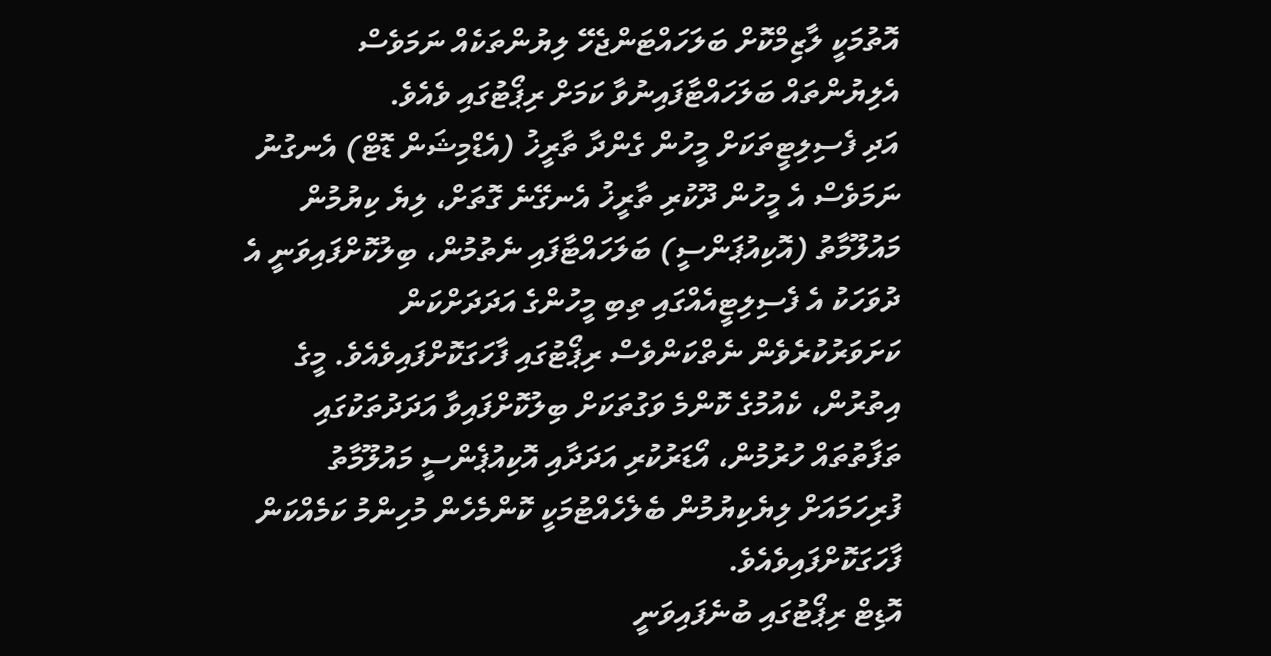އޮތުމަކީ ލާޒިމްކޮށް ބަލަހައްޓަންޖެހޭ ލިޔުންތަކެއް ނަމަވެސް އެލިޔުންތައް ބަލަހައްޓާފައިނުވާ ކަމަށް ރިޕޯޓުގައި ވެއެވެ.
އަދި ފެސިލިޓީތަކަށް މީހުން ގެންދާ ތާރީޚު (އެޑްމިޝަން ޑޮޓް) އެނގުނު ނަމަވެސް އެ މީހުން ދޫކުރި ތާރީޚު އެނގޭނެ ގޮތަށް، ލިޔެ ކިޔުމުން މައުލޫމާތު (އޮކިއުޕަންސީ) ބަލަހައްޓާފައި ނެތުމުން، ބިލުކޮށްފައިވަނީ އެ ދުވަހަކު އެ ފެސިލިޓީއެއްގައި ތިބި މީހުންގެ އަދަދަށްކަން ކަށަވަރުކުރެވެން ނެތްކަންވެސް ރިޕޯޓުގައި ފާހަގަކޮށްފައިވެއެވެ. މީގެ އިތުރުން، ކެއުމުގެ ކޮންމެ ވަގުތަކަށް ބިލުކޮށްފައިވާ އަދަދުތަކުގައި ތަފާތުތައް ހުރުމުން، އޯޑަރުކުރި އަދަދާއި އޮކިއުޕެންސީ މައުލޫމާތު ފުރިހަމައަށް ލިޔެކިޔުމުން ބެލެހެއްޓުމަކީ ކޮންމެހެން މުހިންމު ކަމެއްކަން ފާހަގަކޮށްފައިވެއެވެ.
އޮޑިޓް ރިޕޯޓުގައި ބުނެފައިވަނީ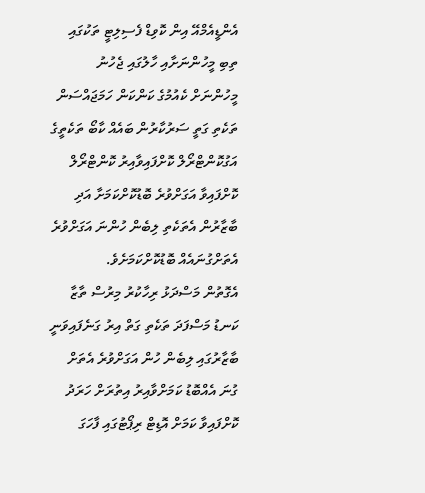އެންޑީއެމްއޭ އިން ކޮވިޑް ފެސިލިޓީ ތަކުގައި ތިބި މީހުންނަށާއި ހާލުގައި ޖެހުނު މީހުންނަށް ކެއުމުގެ ކަންކަން ހަމަޖައްސަން ތަކެތި ގަތީ ސަރުކާރުން ބައެއް ކާބޯ ތަކެތީގެ އަގުކޮންޓްރޯލް ކޮށްފައިވާއިރު ކޮންޓްރޯލް ކޮށްފައިވާ އަގަށްވުރެ ބޮޑުކޮށްކަމަށާ އަދި ބާޒާރުން އެތަކެތި ލިބެން ހުންނަ އަގަށްވުރެ އެތަށްގުނައެއް ބޮޑުކޮށްކަމަށެވެ.
އެގޮތުން މަސްދަޅު ރިހާކުރު މިރުސް ތާޒާ ކަނޑު މަސްފަދަ ތަކެތި ގަތް އިރު ގަނެފައިވަނީ ބާޒާރުގައި ލިބެން ހުން އަގަށްވުރެ އެތަށް ގުނަ އެއްބޮޑު ކަމަށްވާއިރު އިތުރަށް ހަރަދު ކޮށްފައިވާ ކަމަށް އޮޑިޓް ރިޕޯޓުގައި ފާހަގަ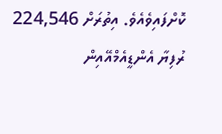ކޮށްފައިވެއެވެ. އިތުރަށް 224,546 ރުފިޔާ އެންޑީއެމްއޭއިން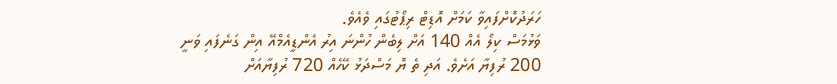ހަރަދުކޮށްފައިވާ ކަމަށް އޮޑިޓް ރިޕޯޓުގައި ވެއެވެ.
ވަޅުމަސް ކިލޯ އެއް 140 އަށް ލިބެން ހުންނަ އިރު އެންޑީއެމްއޭ އިން ގަނެފައި ވަނީ 200 ރުފިޔާ އަށެވެ. އަދި ތެ ޔޮ މަސްދަޅު ކޭހެއް 720 ރުފިޔާއަށް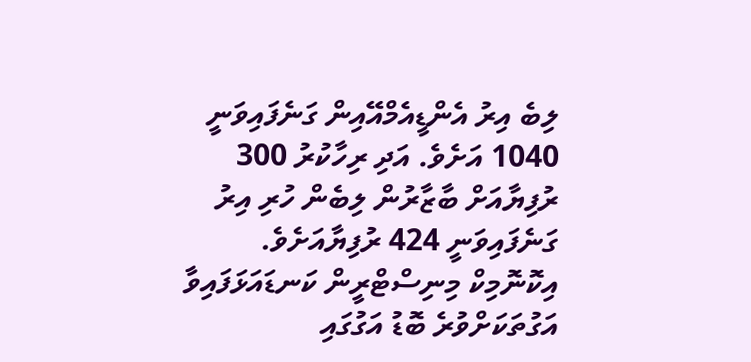ލިބެ އިރު އެންޑީއެމްއޭއިން ގަނެފައިވަނީ 1040 އަށެވެ. އަދި ރިހާކުރު 300 ރުފިޔާއަށް ބާޒާރުން ލިބެން ހުރި އިރު ގަނެފައިވަނީ 424 ރުފިޔާއަށެވެ.
އިކޮނޮމިކް މިނިސްޓްރީން ކަނޑައަޅަފައިވާ އަގުތަކަށްވުރެ ބޮޑު އަގުގައި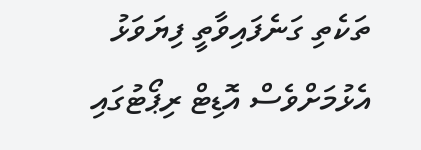ތަކެތި ގަނެފައިވާތީ ފިޔަވަޅު އެޅުމަށްވެސް އޮޑިޓް ރިޕޯޓުގައި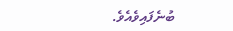ބުނެފައިވެއެވެ.